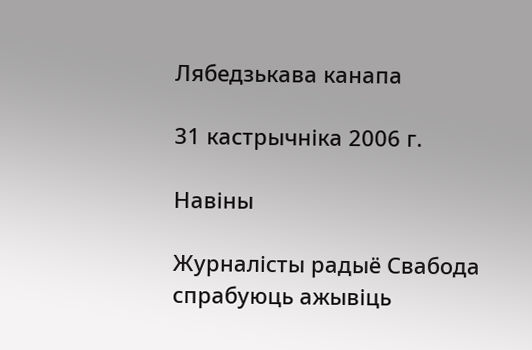Лябедзькава канапа

31 кастрычніка 2006 г.

Навіны

Журналісты радыё Свабода спрабуюць ажывіць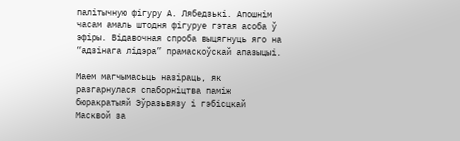палітычную фігуру А. Лябедзькі. Апошнім часам амаль штодня фігуруе гэтая асоба ў эфіры. Відавочная спроба выцягнуць яго на “адзінага лідэра” прамаскоўскай апазыцыі.

Маем магчымасьць назіраць, як разгарнулася спаборніцтва паміж бюракратыяй Эўразьвязу і гэбісцкай Масквой за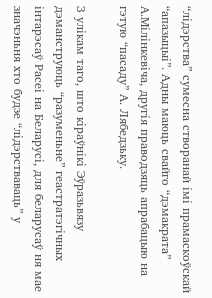“лідэрства” сумесна створанай імі прамаскоўскай “апазыцыі”. Адны маюць свайго “дэмакрата” А.Мілінкевіча, другія праводзяць апрабацыю на гэтую “пасаду” А. Лябедзьку.

З улікам таго, што кіраўнікі Эўразьвязу дэманструюць “разуменьне” геастратэгічных інтарэсаў Расеі на Беларусі, для беларусаў ня мае значэньня хто будзе “лідэрстваваць” у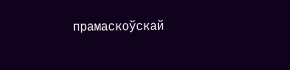прамаскоўскай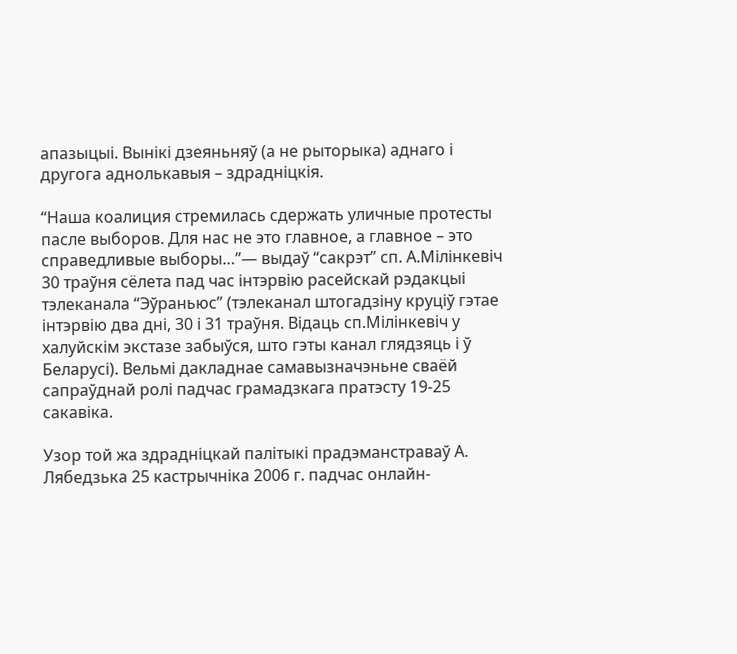апазыцыі. Вынікі дзеяньняў (а не рыторыка) аднаго і другога аднолькавыя – здрадніцкія.

“Наша коалиция стремилась сдержать уличные протесты пасле выборов. Для нас не это главное, а главное – это справедливые выборы…”— выдаў “сакрэт” сп. А.Мілінкевіч 30 траўня сёлета пад час інтэрвію расейскай рэдакцыі тэлеканала “Эўраньюс” (тэлеканал штогадзіну круціў гэтае інтэрвію два дні, 30 і 31 траўня. Відаць сп.Мілінкевіч у халуйскім экстазе забыўся, што гэты канал глядзяць і ў Беларусі). Вельмі дакладнае самавызначэньне сваёй сапраўднай ролі падчас грамадзкага пратэсту 19-25 сакавіка.

Узор той жа здрадніцкай палітыкі прадэманстраваў А. Лябедзька 25 кастрычніка 2006 г. падчас онлайн-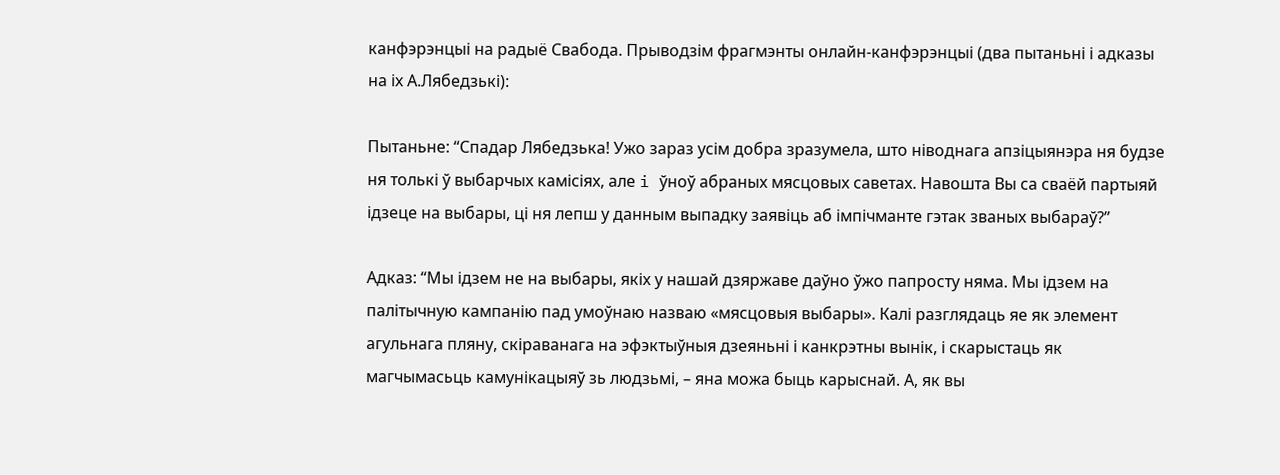канфэрэнцыі на радыё Свабода. Прыводзім фрагмэнты онлайн-канфэрэнцыі (два пытаньні і адказы на іх А.Лябедзькі):

Пытаньне: “Спадар Лябедзька! Ужо зараз усiм добра зразумела, што ніводнага апзiцыянэра ня будзе ня толькi ў выбарчых камісiях, але i ўноў абраных мясцовых саветах. Навошта Вы са сваёй партыяй iдзеце на выбары, ці ня лепш у данным выпадку заявіць аб iмпiчманте гэтак званых выбараў?”

Адказ: “Мы ідзем не на выбары, якіх у нашай дзяржаве даўно ўжо папросту няма. Мы ідзем на палітычную кампанію пад умоўнаю назваю «мясцовыя выбары». Калі разглядаць яе як элемент агульнага пляну, скіраванага на эфэктыўныя дзеяньні і канкрэтны вынік, і скарыстаць як магчымасьць камунікацыяў зь людзьмі, – яна можа быць карыснай. А, як вы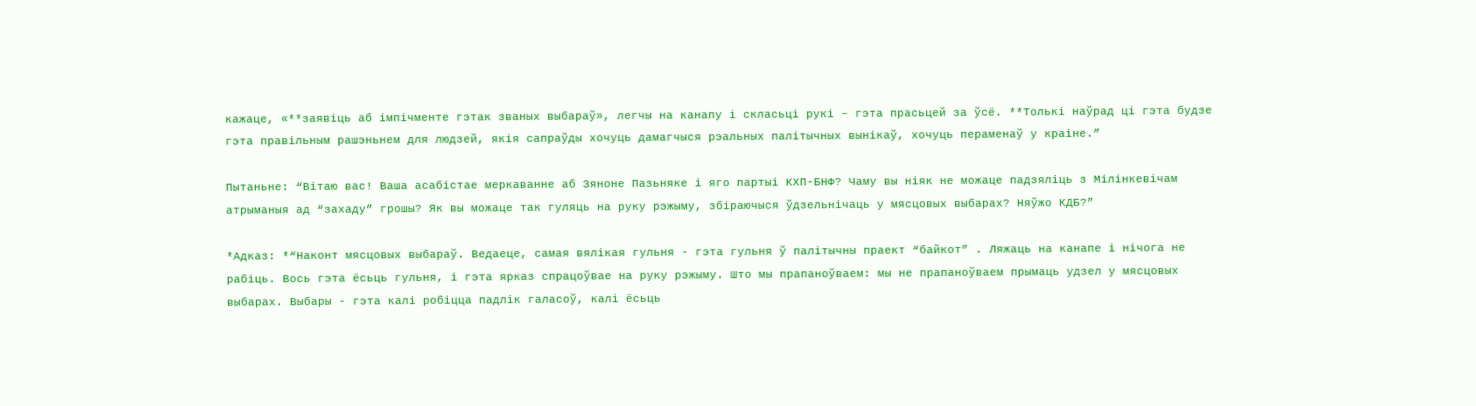кажаце, «**заявіць аб iмпiчменте гэтак званых выбараў», легчы на канапу і скласьці рукі – гэта прасьцей за ўсё. **Толькі наўрад ці гэта будзе гэта правільным рашэньнем для людзей, якія сапраўды хочуць дамагчыся рэальных палітычных вынікаў, хочуць пераменаў у краіне.”

Пытаньне: “Вiтаю вас! Ваша асабістае меркаванне аб Зяноне Пазьняке і яго партыі КХП-БНФ? Чаму вы ніяк не можаце падзяліць з Мілінкевічам атрыманыя ад “захаду” грошы? Як вы можаце так гуляць на руку рэжыму, збіраючыся ўдзельнічаць у мясцовых выбарах? Няўжо КДБ?”

*Адказ: *“Наконт мясцовых выбараў. Ведаеце, самая вялікая гульня - гэта гульня ў палітычны праект “байкот” . Ляжаць на канапе і нічога не рабіць. Вось гэта ёсьць гульня, і гэта ярказ спрацоўвае на руку рэжыму. Што мы прапаноўваем: мы не прапаноўваем прымаць удзел у мясцовых выбарах. Выбары - гэта калі робіцца падлік галасоў, калі ёсьць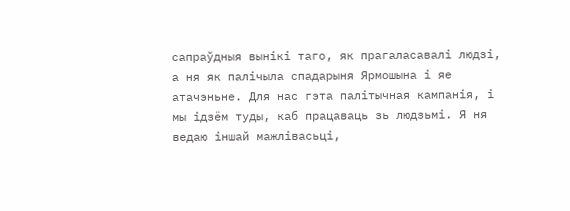сапраўдныя вынікі таго, як прагаласавалі людзі, а ня як палічыла спадарыня Ярмошына і яе атачэньне. Для нас гэта палітычная кампанія, і мы ідзём туды, каб працаваць зь людзьмі. Я ня ведаю іншай мажлівасьці,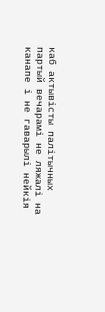каб актывісты палітычных партый вечарамі не ляжалі на канапе і не гаварылі нейкія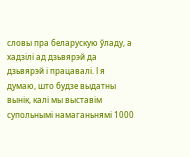словы пра беларускую ўладу, а хадзілі ад дзьвярэй да дзьвярэй і працавалі. І я думаю, што будзе выдатны вынік, калі мы выставім супольнымі намаганьнямі 1000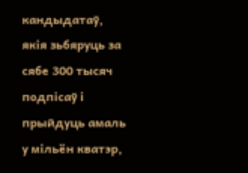кандыдатаў, якія зьбяруць за сябе 300 тысяч подпісаў і прыйдуць амаль у мільён кватэр,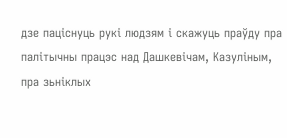дзе паціснуць рукі людзям і скажуць праўду пра палітычны працэс над Дашкевічам, Казуліным, пра зьніклых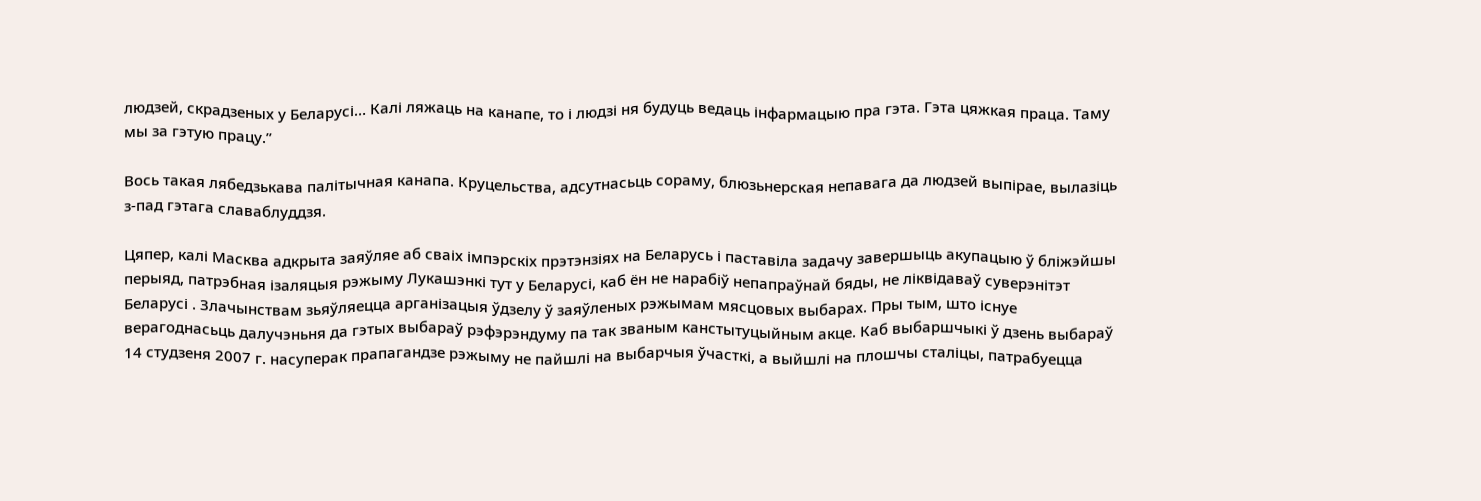людзей, скрадзеных у Беларусі… Калі ляжаць на канапе, то і людзі ня будуць ведаць інфармацыю пра гэта. Гэта цяжкая праца. Таму мы за гэтую працу.”

Вось такая лябедзькава палітычная канапа. Круцельства, адсутнасьць сораму, блюзьнерская непавага да людзей выпірае, вылазіць з-пад гэтага славаблуддзя.

Цяпер, калі Масква адкрыта заяўляе аб сваіх імпэрскіх прэтэнзіях на Беларусь і паставіла задачу завершыць акупацыю ў бліжэйшы перыяд, патрэбная ізаляцыя рэжыму Лукашэнкі тут у Беларусі, каб ён не нарабіў непапраўнай бяды, не ліквідаваў суверэнітэт Беларусі . Злачынствам зьяўляецца арганізацыя ўдзелу ў заяўленых рэжымам мясцовых выбарах. Пры тым, што існуе верагоднасьць далучэньня да гэтых выбараў рэфэрэндуму па так званым канстытуцыйным акце. Каб выбаршчыкі ў дзень выбараў 14 студзеня 2007 г. насуперак прапагандзе рэжыму не пайшлі на выбарчыя ўчасткі, а выйшлі на плошчы сталіцы, патрабуецца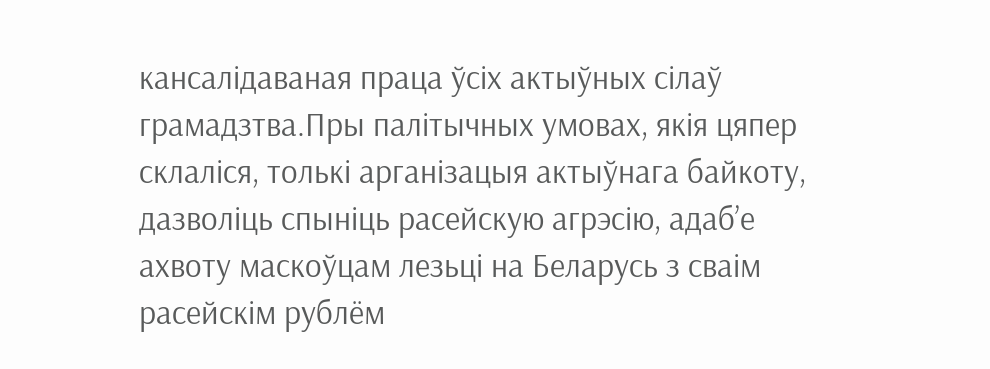кансалідаваная праца ўсіх актыўных сілаў грамадзтва.Пры палітычных умовах, якія цяпер склаліся, толькі арганізацыя актыўнага байкоту, дазволіць спыніць расейскую агрэсію, адаб’е ахвоту маскоўцам лезьці на Беларусь з сваім расейскім рублём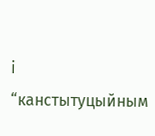і “канстытуцыйным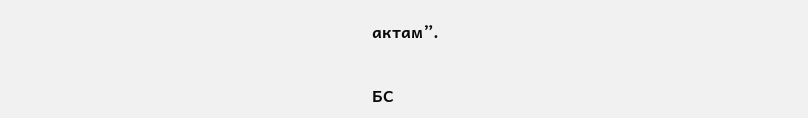актам”.

БС